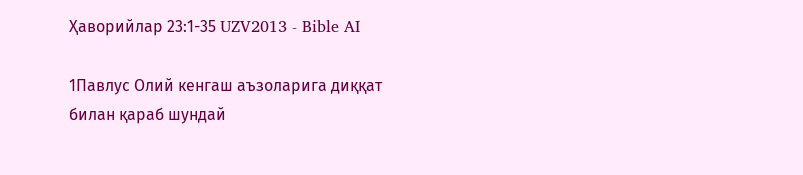Ҳаворийлар 23:1-35 UZV2013 - Bible AI

1Павлус Олий кенгаш аъзоларига диққат билан қараб шундай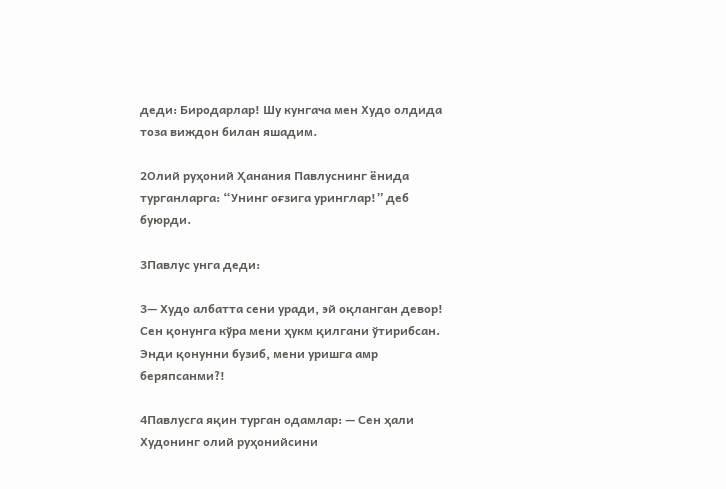деди: Биродарлар! Шу кунгача мен Худо олдида тоза виждон билан яшадим.

2Олий руҳоний Ҳанания Павлуснинг ёнида турганларга: “Унинг оғзига уринглар!” деб буюрди.

3Павлус унга деди:

3— Худо албатта сени уради, эй оқланган девор! Сен қонунга кўра мени ҳукм қилгани ўтирибсан. Энди қонунни бузиб, мени уришга амр беряпсанми?!

4Павлусга яқин турган одамлар: — Сен ҳали Худонинг олий руҳонийсини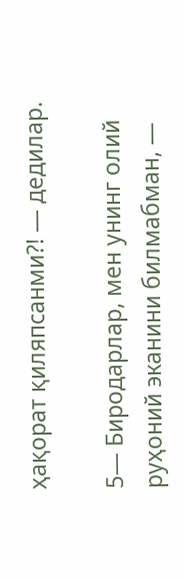ҳақорат қиляпсанми?! — дедилар.

5— Биродарлар, мен унинг олий руҳоний эканини билмабман, —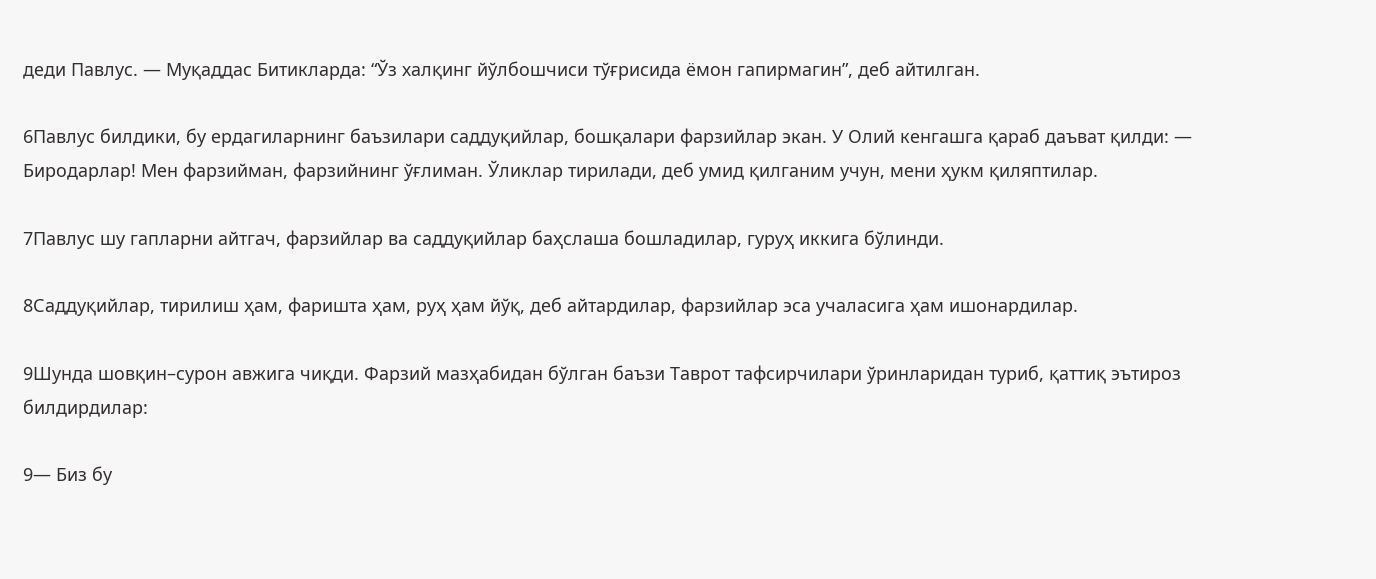деди Павлус. — Муқаддас Битикларда: “Ўз халқинг йўлбошчиси тўғрисида ёмон гапирмагин”, деб айтилган.

6Павлус билдики, бу ердагиларнинг баъзилари саддуқийлар, бошқалари фарзийлар экан. У Олий кенгашга қараб даъват қилди: — Биродарлар! Мен фарзийман, фарзийнинг ўғлиман. Ўликлар тирилади, деб умид қилганим учун, мени ҳукм қиляптилар.

7Павлус шу гапларни айтгач, фарзийлар ва саддуқийлар баҳслаша бошладилар, гуруҳ иккига бўлинди.

8Саддуқийлар, тирилиш ҳам, фаришта ҳам, руҳ ҳам йўқ, деб айтардилар, фарзийлар эса учаласига ҳам ишонардилар.

9Шунда шовқин–сурон авжига чиқди. Фарзий мазҳабидан бўлган баъзи Таврот тафсирчилари ўринларидан туриб, қаттиқ эътироз билдирдилар:

9— Биз бу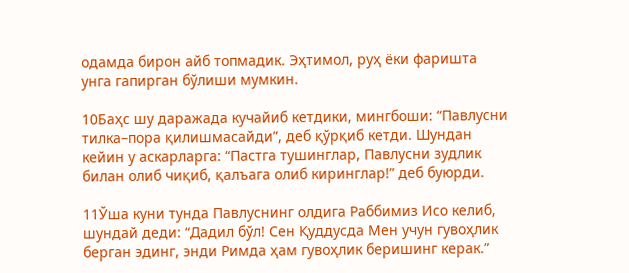одамда бирон айб топмадик. Эҳтимол, руҳ ёки фаришта унга гапирган бўлиши мумкин.

10Баҳс шу даражада кучайиб кетдики, мингбоши: “Павлусни тилка–пора қилишмасайди”, деб қўрқиб кетди. Шундан кейин у аскарларга: “Пастга тушинглар, Павлусни зудлик билан олиб чиқиб, қалъага олиб киринглар!” деб буюрди.

11Ўша куни тунда Павлуснинг олдига Раббимиз Исо келиб, шундай деди: “Дадил бўл! Сен Қуддусда Мен учун гувоҳлик берган эдинг, энди Римда ҳам гувоҳлик беришинг керак.”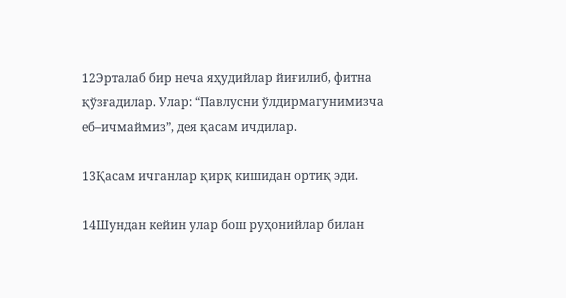12Эрталаб бир неча яҳудийлар йиғилиб, фитна қўзғадилар. Улар: “Павлусни ўлдирмагунимизча еб–ичмаймиз”, дея қасам ичдилар.

13Қасам ичганлар қирқ кишидан ортиқ эди.

14Шундан кейин улар бош руҳонийлар билан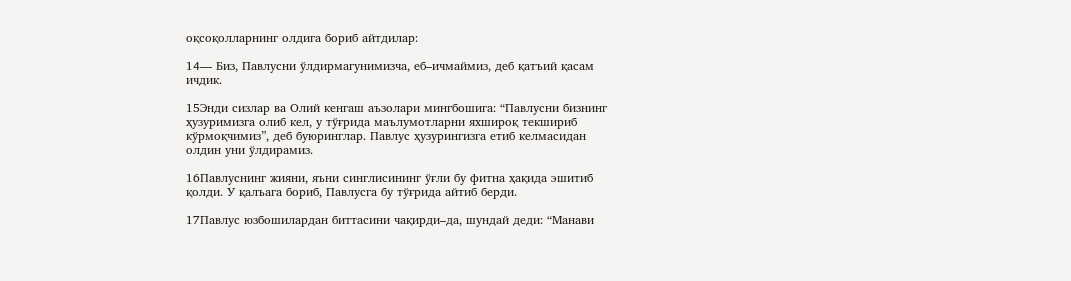оқсоқолларнинг олдига бориб айтдилар:

14— Биз, Павлусни ўлдирмагунимизча, еб–ичмаймиз, деб қатъий қасам ичдик.

15Энди сизлар ва Олий кенгаш аъзолари мингбошига: “Павлусни бизнинг ҳузуримизга олиб кел, у тўғрида маълумотларни яхшироқ текшириб кўрмоқчимиз”, деб буюринглар. Павлус ҳузурингизга етиб келмасидан олдин уни ўлдирамиз.

16Павлуснинг жияни, яъни синглисининг ўғли бу фитна ҳақида эшитиб қолди. У қалъага бориб, Павлусга бу тўғрида айтиб берди.

17Павлус юзбошилардан биттасини чақирди–да, шундай деди: “Манави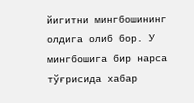йигитни мингбошининг олдига олиб бор. У мингбошига бир нарса тўғрисида хабар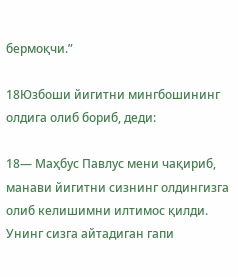бермоқчи.”

18Юзбоши йигитни мингбошининг олдига олиб бориб, деди:

18— Маҳбус Павлус мени чақириб, манави йигитни сизнинг олдингизга олиб келишимни илтимос қилди. Унинг сизга айтадиган гапи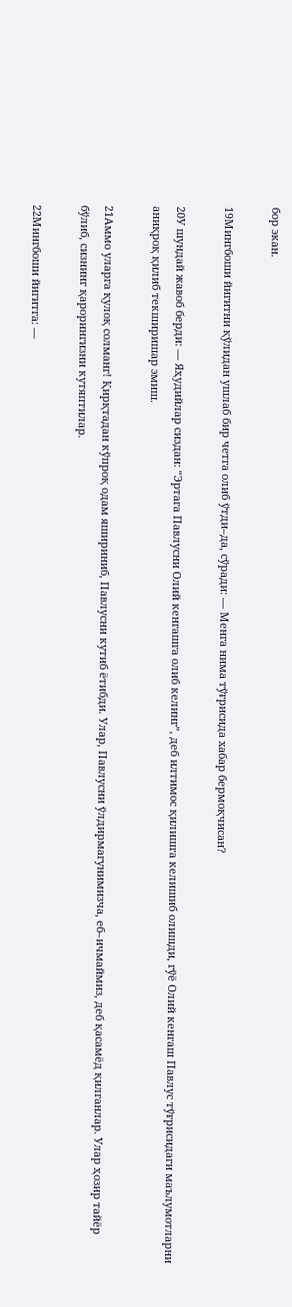бор экан.

19Мингбоши йигитни қўлидан ушлаб бир четга олиб ўтди–да, сўради: — Менга нима тўғрисида хабар бермоқчисан?

20У шундай жавоб берди: — Яҳудийлар сиздан: “Эртага Павлусни Олий кенгашга олиб келинг”, деб илтимос қилишга келишиб олишди, гўё Олий кенгаш Павлус тўғрисидаги маълумотларни аниқроқ қилиб текширишар эмиш.

21Аммо уларга қулоқ солманг! Қирқтадан кўпроқ одам яшириниб, Павлусни кутиб ётибди. Улар, Павлусни ўлдирмагунимизча, еб–ичмаймиз, деб қасамёд қилганлар. Улар ҳозир тайёр бўлиб, сизнинг қарорингизни кутяптилар.

22Мингбоши йигитга: —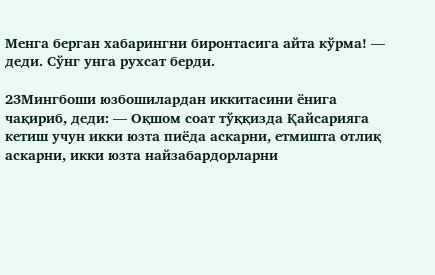Менга берган хабарингни биронтасига айта кўрма! — деди. Сўнг унга рухсат берди.

23Мингбоши юзбошилардан иккитасини ёнига чақириб, деди: — Оқшом соат тўққизда Қайсарияга кетиш учун икки юзта пиёда аскарни, етмишта отлиқ аскарни, икки юзта найзабардорларни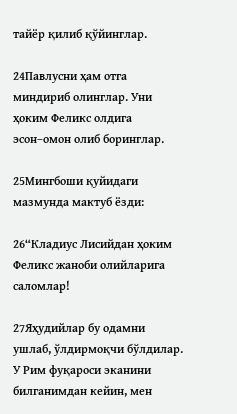тайёр қилиб қўйинглар.

24Павлусни ҳам отга миндириб олинглар. Уни ҳоким Феликс олдига эсон–омон олиб боринглар.

25Мингбоши қуйидаги мазмунда мактуб ёзди:

26“Кладиус Лисийдан ҳоким Феликс жаноби олийларига саломлар!

27Яҳудийлар бу одамни ушлаб, ўлдирмоқчи бўлдилар. У Рим фуқароси эканини билганимдан кейин, мен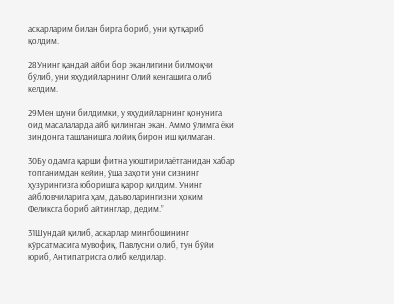аскарларим билан бирга бориб, уни қутқариб қолдим.

28Унинг қандай айби бор эканлигини билмоқчи бўлиб, уни яҳудийларнинг Олий кенгашига олиб келдим.

29Мен шуни билдимки, у яҳудийларнинг қонунига оид масалаларда айб қилинган экан. Аммо ўлимга ёки зиндонга ташланишга лойиқ бирон иш қилмаган.

30Бу одамга қарши фитна уюштирилаётганидан хабар топганимдан кейин, ўша заҳоти уни сизнинг ҳузурингизга юборишга қарор қилдим. Унинг айбловчиларига ҳам, даъволарингизни ҳоким Феликсга бориб айтинглар, дедим.”

31Шундай қилиб, аскарлар мингбошининг кўрсатмасига мувофиқ, Павлусни олиб, тун бўйи юриб, Антипатрисга олиб келдилар.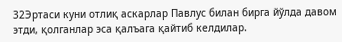32Эртаси куни отлиқ аскарлар Павлус билан бирга йўлда давом этди, қолганлар эса қалъага қайтиб келдилар.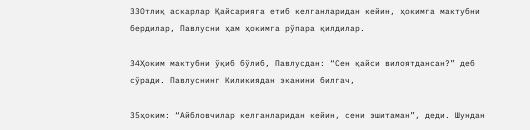33Отлиқ аскарлар Қайсарияга етиб келганларидан кейин, ҳокимга мактубни бердилар, Павлусни ҳам ҳокимга рўпара қилдилар.

34Ҳоким мактубни ўқиб бўлиб, Павлусдан: “Сен қайси вилоятдансан?” деб сўради. Павлуснинг Киликиядан эканини билгач,

35ҳоким: “Айбловчилар келганларидан кейин, сени эшитаман”, деди. Шундан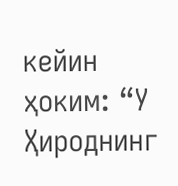кейин ҳоким: “У Ҳироднинг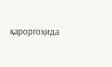қароргоҳида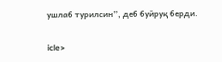ушлаб турилсин”, деб буйруқ берди.

icle>